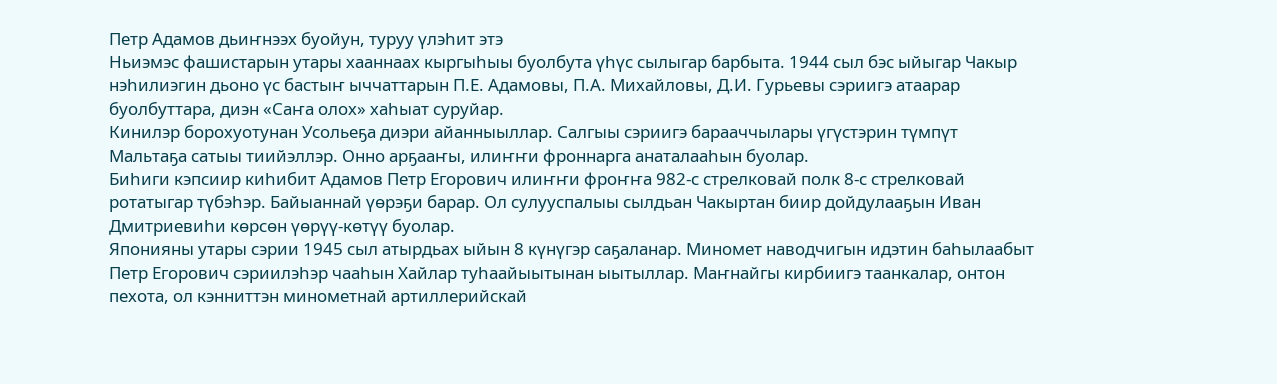Петр Адамов дьиҥнээх буойун, туруу үлэһит этэ
Ньиэмэс фашистарын утары хааннаах кыргыһыы буолбута үһүс сылыгар барбыта. 1944 сыл бэс ыйыгар Чакыр нэһилиэгин дьоно үс бастыҥ ыччаттарын П.Е. Адамовы, П.А. Михайловы, Д.И. Гурьевы сэриигэ атаарар буолбуттара, диэн «Саҥа олох» хаһыат суруйар.
Кинилэр борохуотунан Усольеҕа диэри айанныыллар. Салгыы сэриигэ барааччылары үгүстэрин түмпүт Мальтаҕа сатыы тиийэллэр. Онно арҕааҥы, илиҥҥи фроннарга анаталааһын буолар.
Биһиги кэпсиир киһибит Адамов Петр Егорович илиҥҥи фроҥҥа 982-с стрелковай полк 8-с стрелковай ротатыгар түбэһэр. Байыаннай үөрэҕи барар. Ол сулууспалыы сылдьан Чакыртан биир дойдулааҕын Иван Дмитриевиһи көрсөн үөрүү-көтүү буолар.
Японияны утары сэрии 1945 сыл атырдьах ыйын 8 күнүгэр саҕаланар. Миномет наводчигын идэтин баһылаабыт Петр Егорович сэриилэһэр чааһын Хайлар туһаайыытынан ыытыллар. Маҥнайгы кирбиигэ таанкалар, онтон пехота, ол кэнниттэн минометнай артиллерийскай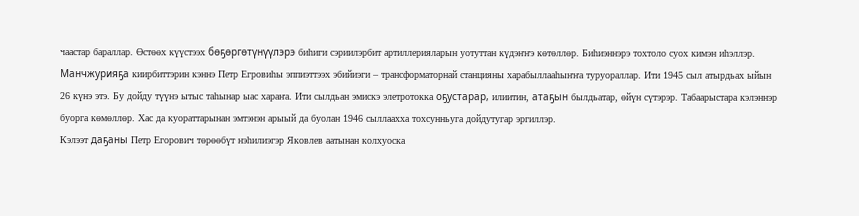чаастар бараллар. Өстөөх күүстээх бөҕөргөтүнүүлэрэ биһиги сэриилэрбит артиллерияларын уотуттан күдэҥҥэ көтөллөр. Биһиэннэрэ тохтоло суох кимэн иһэллэр.
Манчжурияҕа киирбиттэрин кэннэ Петр Егровиһы эппиэттээх эбийиэги – трансформаторнай станцияны харабыллааһыҥҥа туруораллар. Ити 1945 сыл атырдьах ыйын 26 күнэ этэ. Бу дойду түүнэ ытыс таһынар ыас хараҥа. Ити сылдьан эмискэ элетротокка оҕустарар, илиитин, атаҕын былдьатар, өйүн сүтэрэр. Табаарыстара кэлэннэр буорга көмөллөр. Хас да куораттарынан эмтэнэн арыый да буолан 1946 сыллаахха тохсунньуга дойдутугар эргиллэр.
Кэлээт даҕаны Петр Егорович төрөөбүт нэһилиэгэр Яковлев аатынан колхуоска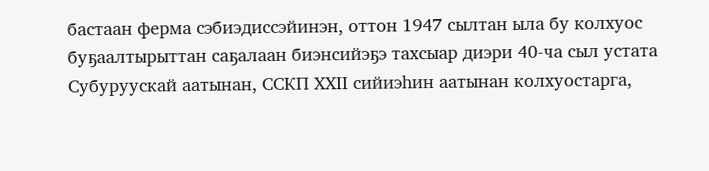бастаан ферма сэбиэдиссэйинэн, оттон 1947 сылтан ыла бу колхуос буҕаалтырыттан саҕалаан биэнсийэҕэ тахсыар диэри 40-ча сыл устата Субуруускай аатынан, ССКП XХII сийиэһин аатынан колхуостарга,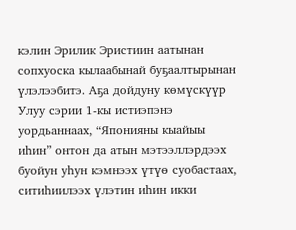кэлин Эрилик Эристиин аатынан сопхуоска кылаабынай буҕаалтырынан үлэлээбитэ. Аҕа дойдуну көмүскүүр Улуу сэрии 1-кы истиэпэнэ уордьаннаах, “Японияны кыайыы иһин” онтон да атын мэтээллэрдээх буойун уһун кэмнээх үтүө суобастаах, ситиһиилээх үлэтин иһин икки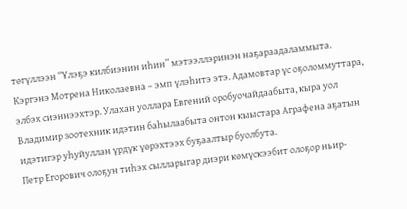төгүллээн “Үлэҕэ килбиэнин иһин” мэтээллэринэн наҕараадаламмыта.
Кэргэнэ Мотрена Николаевна – эмп үлэһитэ этэ. Адамовтар үс оҕоломмуттара, элбэх сиэннээхтэр. Улахан уоллара Евгений оробуочайдаабыта, кыра уол Владимир зоотехник идэтин баһылаабыта онтон кыыстара Аграфена аҕатын идэтигэр уһуйуллан үрдүк үөрэхтээх буҕаалтыр буолбута.
Петр Егорович олоҕун тиһэх сылларыгар диэри көмүскээбит олоҕор ньир-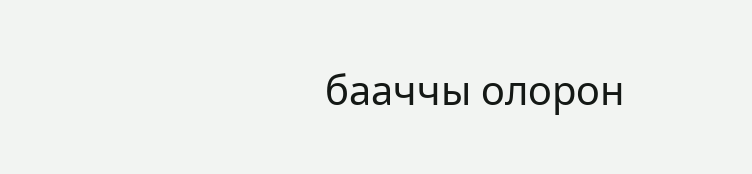бааччы олорон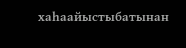хаһаайыстыбатынан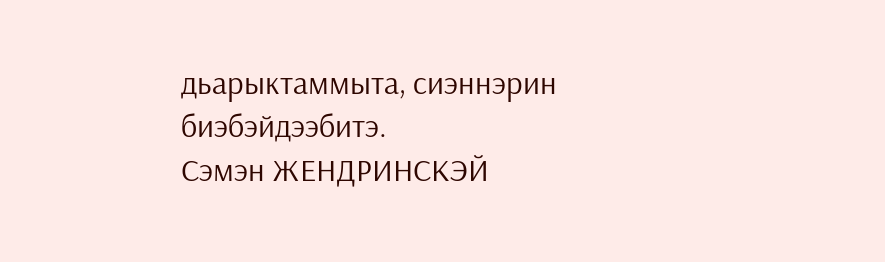дьарыктаммыта, сиэннэрин биэбэйдээбитэ.
Сэмэн ЖЕНДРИНСКЭЙ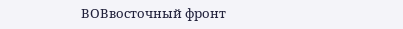ВОВвосточный фронт